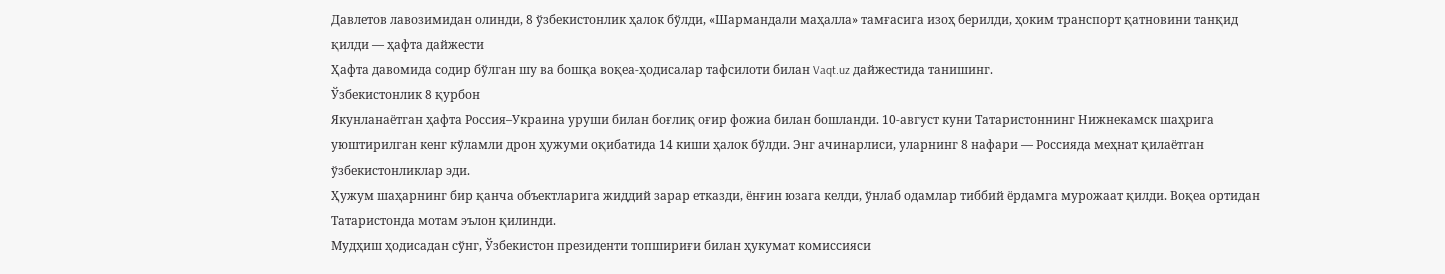Давлетов лавозимидан олинди, 8 ўзбекистонлик ҳалок бўлди, «Шармандали маҳалла» тамғасига изоҳ берилди, ҳоким транспорт қатновини танқид қилди — ҳафта дайжести
Ҳафта давомида содир бўлган шу ва бошқа воқеа-ҳодисалар тафсилоти билан Vaqt.uz дайжестида танишинг.
Ўзбекистонлик 8 қурбон
Якунланаётган ҳафта Россия–Украина уруши билан боғлиқ оғир фожиа билан бошланди. 10-август куни Татаристоннинг Нижнекамск шаҳрига уюштирилган кенг кўламли дрон ҳужуми оқибатида 14 киши ҳалок бўлди. Энг ачинарлиси, уларнинг 8 нафари — Россияда меҳнат қилаётган ўзбекистонликлар эди.
Ҳужум шаҳарнинг бир қанча объектларига жиддий зарар етказди, ёнғин юзага келди, ўнлаб одамлар тиббий ёрдамга мурожаат қилди. Воқеа ортидан Татаристонда мотам эълон қилинди.
Мудҳиш ҳодисадан сўнг, Ўзбекистон президенти топшириғи билан ҳукумат комиссияси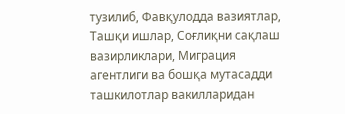тузилиб, Фавқулодда вазиятлар, Ташқи ишлар, Соғлиқни сақлаш вазирликлари, Миграция агентлиги ва бошқа мутасадди ташкилотлар вакилларидан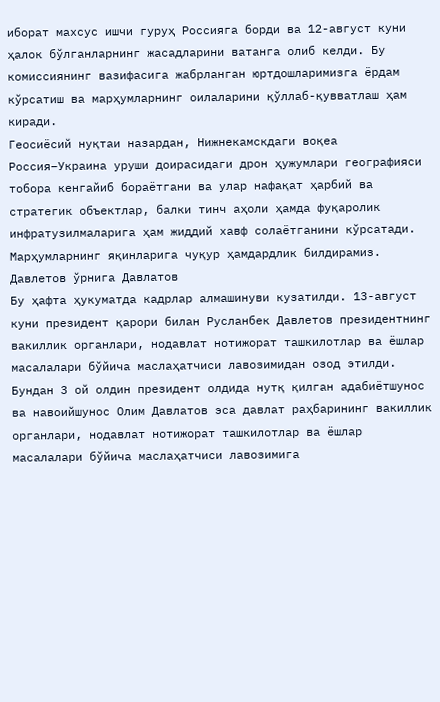иборат махсус ишчи гуруҳ Россияга борди ва 12-август куни ҳалок бўлганларнинг жасадларини ватанга олиб келди. Бу комиссиянинг вазифасига жабрланган юртдошларимизга ёрдам кўрсатиш ва марҳумларнинг оилаларини қўллаб-қувватлаш ҳам киради.
Геосиёсий нуқтаи назардан, Нижнекамскдаги воқеа Россия–Украина уруши доирасидаги дрон ҳужумлари географияси тобора кенгайиб бораётгани ва улар нафақат ҳарбий ва стратегик объектлар, балки тинч аҳоли ҳамда фуқаролик инфратузилмаларига ҳам жиддий хавф солаётганини кўрсатади.
Марҳумларнинг яқинларига чуқур ҳамдардлик билдирамиз.
Давлетов ўрнига Давлатов
Бу ҳафта ҳукуматда кадрлар алмашинуви кузатилди. 13-август куни президент қарори билан Русланбек Давлетов президентнинг вакиллик органлари, нодавлат нотижорат ташкилотлар ва ёшлар масалалари бўйича маслаҳатчиси лавозимидан озод этилди. Бундан 3 ой олдин президент олдида нутқ қилган адабиётшунос ва навоийшунос Олим Давлатов эса давлат раҳбарининг вакиллик органлари, нодавлат нотижорат ташкилотлар ва ёшлар масалалари бўйича маслаҳатчиси лавозимига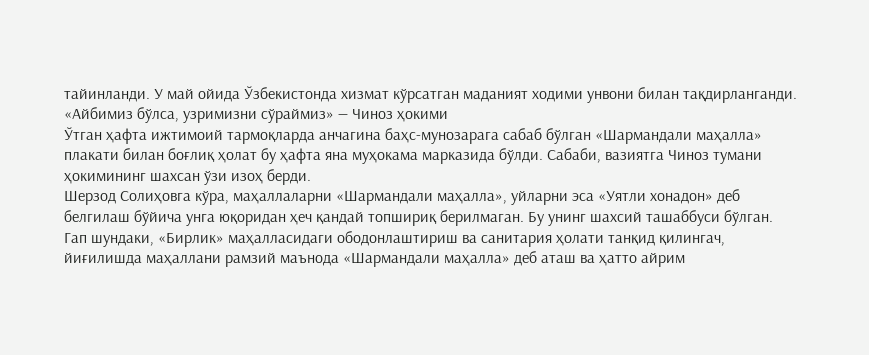тайинланди. У май ойида Ўзбекистонда хизмат кўрсатган маданият ходими унвони билан тақдирланганди.
«Айбимиз бўлса, узримизни сўраймиз» — Чиноз ҳокими
Ўтган ҳафта ижтимоий тармоқларда анчагина баҳс-мунозарага сабаб бўлган «Шармандали маҳалла» плакати билан боғлиқ ҳолат бу ҳафта яна муҳокама марказида бўлди. Сабаби, вазиятга Чиноз тумани ҳокимининг шахсан ўзи изоҳ берди.
Шерзод Солиҳовга кўра, маҳаллаларни «Шармандали маҳалла», уйларни эса «Уятли хонадон» деб белгилаш бўйича унга юқоридан ҳеч қандай топшириқ берилмаган. Бу унинг шахсий ташаббуси бўлган.
Гап шундаки, «Бирлик» маҳалласидаги ободонлаштириш ва санитария ҳолати танқид қилингач, йиғилишда маҳаллани рамзий маънода «Шармандали маҳалла» деб аташ ва ҳатто айрим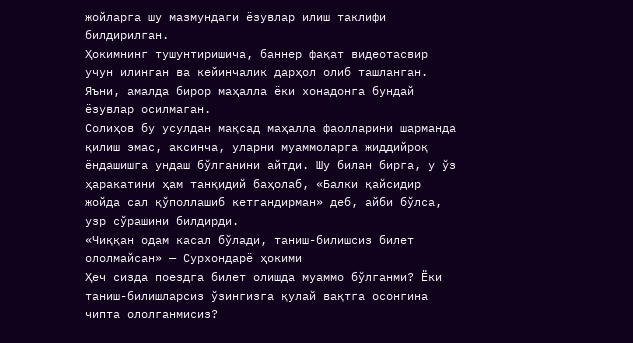жойларга шу мазмундаги ёзувлар илиш таклифи билдирилган.
Ҳокимнинг тушунтиришича, баннер фақат видеотасвир учун илинган ва кейинчалик дарҳол олиб ташланган. Яъни, амалда бирор маҳалла ёки хонадонга бундай ёзувлар осилмаган.
Солиҳов бу усулдан мақсад маҳалла фаолларини шарманда қилиш эмас, аксинча, уларни муаммоларга жиддийроқ ёндашишга ундаш бўлганини айтди. Шу билан бирга, у ўз ҳаракатини ҳам танқидий баҳолаб, «Балки қайсидир жойда сал қўполлашиб кетгандирман» деб, айби бўлса, узр сўрашини билдирди.
«Чиққан одам касал бўлади, таниш-билишсиз билет ололмайсан» — Сурхондарё ҳокими
Ҳеч сизда поездга билет олишда муаммо бўлганми? Ёки таниш-билишларсиз ўзингизга қулай вақтга осонгина чипта ололганмисиз?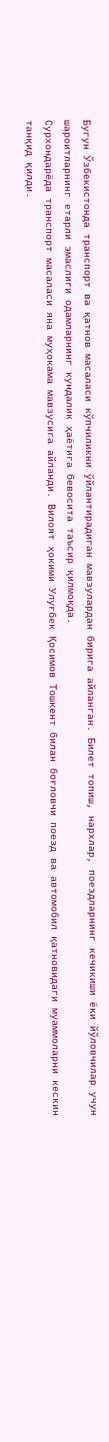Бугун Ўзбекистонда транспорт ва қатнов масаласи кўпчиликни ўйлантирадиган мавзулардан бирига айланган. Билет топиш, нархлар, поездларнинг кечикиши ёки йўловчилар учун шароитларнинг етарли эмаслиги одамларнинг кундалик ҳаётига бевосита таъсир қилмоқда.
Сурхондарёда транспорт масаласи яна муҳокама мавзусига айланди. Вилоят ҳокими Улуғбек Қосимов Тошкент билан боғловчи поезд ва автомобил қатновидаги муаммоларни кескин танқид қилди.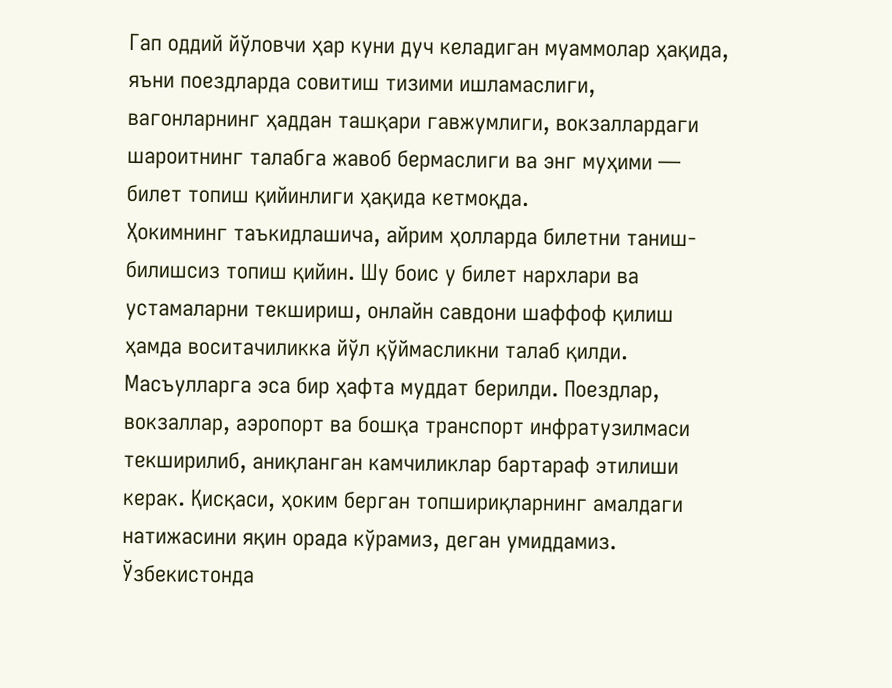Гап оддий йўловчи ҳар куни дуч келадиган муаммолар ҳақида, яъни поездларда совитиш тизими ишламаслиги, вагонларнинг ҳаддан ташқари гавжумлиги, вокзаллардаги шароитнинг талабга жавоб бермаслиги ва энг муҳими — билет топиш қийинлиги ҳақида кетмоқда.
Ҳокимнинг таъкидлашича, айрим ҳолларда билетни таниш-билишсиз топиш қийин. Шу боис у билет нархлари ва устамаларни текшириш, онлайн савдони шаффоф қилиш ҳамда воситачиликка йўл қўймасликни талаб қилди.
Масъулларга эса бир ҳафта муддат берилди. Поездлар, вокзаллар, аэропорт ва бошқа транспорт инфратузилмаси текширилиб, аниқланган камчиликлар бартараф этилиши керак. Қисқаси, ҳоким берган топшириқларнинг амалдаги натижасини яқин орада кўрамиз, деган умиддамиз.
Ўзбекистонда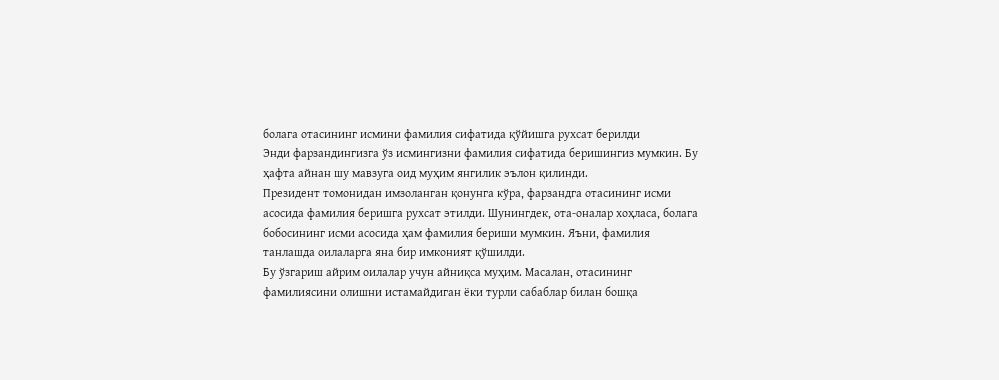болага отасининг исмини фамилия сифатида қўйишга рухсат берилди
Энди фарзандингизга ўз исмингизни фамилия сифатида беришингиз мумкин. Бу ҳафта айнан шу мавзуга оид муҳим янгилик эълон қилинди.
Президент томонидан имзоланган қонунга кўра, фарзандга отасининг исми асосида фамилия беришга рухсат этилди. Шунингдек, ота-оналар хоҳласа, болага бобосининг исми асосида ҳам фамилия бериши мумкин. Яъни, фамилия танлашда оилаларга яна бир имконият қўшилди.
Бу ўзгариш айрим оилалар учун айниқса муҳим. Масалан, отасининг фамилиясини олишни истамайдиган ёки турли сабаблар билан бошқа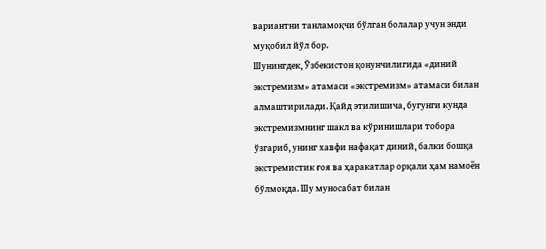вариантни танламоқчи бўлган болалар учун энди муқобил йўл бор.
Шунингдек, Ўзбекистон қонунчилигида «диний экстремизм» атамаси «экстремизм» атамаси билан алмаштирилади. Қайд этилишича, бугунги кунда экстремизмнинг шакл ва кўринишлари тобора ўзгариб, унинг хавфи нафақат диний, балки бошқа экстремистик ғоя ва ҳаракатлар орқали ҳам намоён бўлмоқда. Шу муносабат билан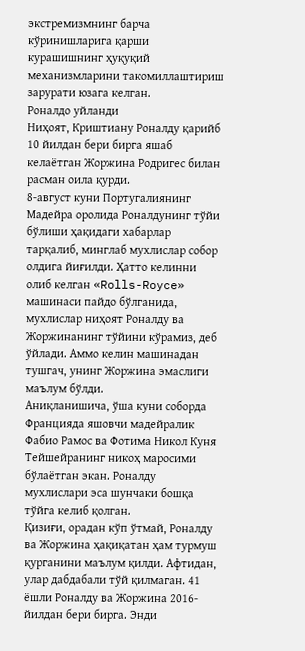экстремизмнинг барча кўринишларига қарши курашишнинг ҳуқуқий механизмларини такомиллаштириш зарурати юзага келган.
Роналдо уйланди
Ниҳоят, Криштиану Роналду қарийб 10 йилдан бери бирга яшаб келаётган Жоржина Родригес билан расман оила қурди.
8-август куни Португалиянинг Мадейра оролида Роналдунинг тўйи бўлиши ҳақидаги хабарлар тарқалиб, минглаб мухлислар собор олдига йиғилди. Ҳатто келинни олиб келган «Rolls-Royce» машинаси пайдо бўлганида, мухлислар ниҳоят Роналду ва Жоржинанинг тўйини кўрамиз, деб ўйлади. Аммо келин машинадан тушгач, унинг Жоржина эмаслиги маълум бўлди.
Аниқланишича, ўша куни соборда Францияда яшовчи мадейралик Фабио Рамос ва Фотима Никол Куня Тейшейранинг никоҳ маросими бўлаётган экан. Роналду мухлислари эса шунчаки бошқа тўйга келиб қолган.
Қизиғи, орадан кўп ўтмай, Роналду ва Жоржина ҳақиқатан ҳам турмуш қурганини маълум қилди. Афтидан, улар дабдабали тўй қилмаган. 41 ёшли Роналду ва Жоржина 2016-йилдан бери бирга. Энди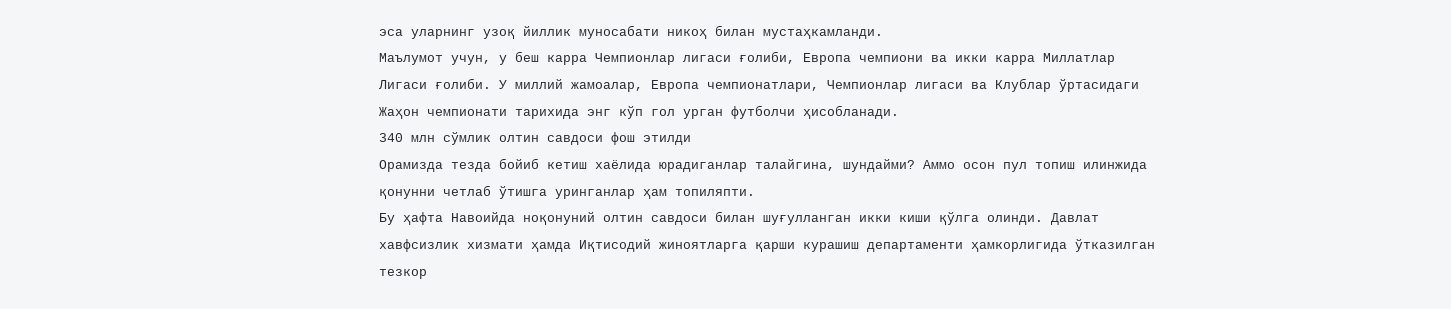эса уларнинг узоқ йиллик муносабати никоҳ билан мустаҳкамланди.
Маълумот учун, у беш карра Чемпионлар лигаси ғолиби, Европа чемпиони ва икки карра Миллатлар Лигаси ғолиби. У миллий жамоалар, Европа чемпионатлари, Чемпионлар лигаси ва Клублар ўртасидаги Жаҳон чемпионати тарихида энг кўп гол урган футболчи ҳисобланади.
340 млн сўмлик олтин савдоси фош этилди
Орамизда тезда бойиб кетиш хаёлида юрадиганлар талайгина, шундайми? Аммо осон пул топиш илинжида қонунни четлаб ўтишга уринганлар ҳам топиляпти.
Бу ҳафта Навоийда ноқонуний олтин савдоси билан шуғулланган икки киши қўлга олинди. Давлат хавфсизлик хизмати ҳамда Иқтисодий жиноятларга қарши курашиш департаменти ҳамкорлигида ўтказилган тезкор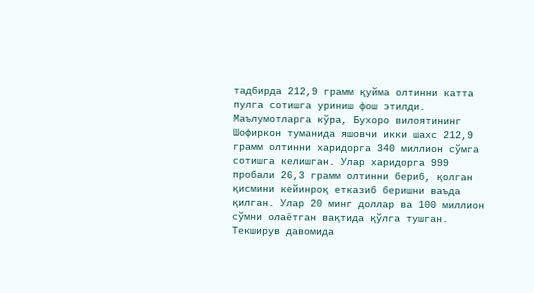тадбирда 212,9 грамм қуйма олтинни катта пулга сотишга уриниш фош этилди.
Маълумотларга кўра, Бухоро вилоятининг Шофиркон туманида яшовчи икки шахс 212,9 грамм олтинни харидорга 340 миллион сўмга сотишга келишган. Улар харидорга 999 пробали 26,3 грамм олтинни бериб, қолган қисмини кейинроқ етказиб беришни ваъда қилган. Улар 20 минг доллар ва 100 миллион сўмни олаётган вақтида қўлга тушган.
Текширув давомида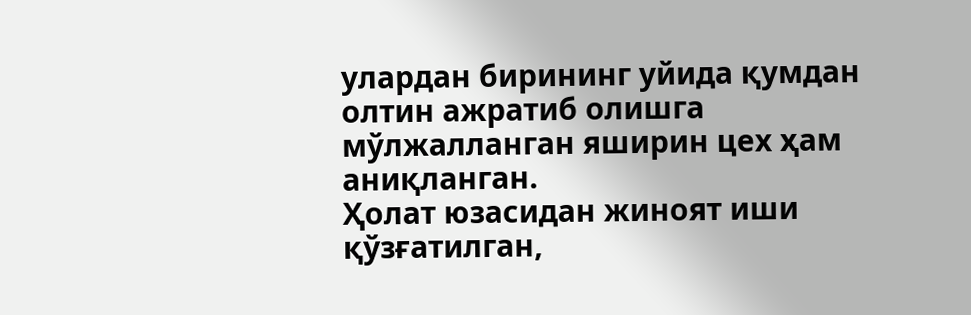улардан бирининг уйида қумдан олтин ажратиб олишга мўлжалланган яширин цех ҳам аниқланган.
Ҳолат юзасидан жиноят иши қўзғатилган,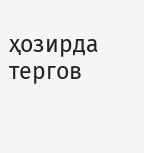ҳозирда тергов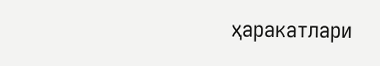ҳаракатлари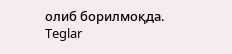олиб борилмоқда.
Teglar